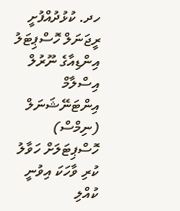ހދ. ކުޅުދުއްފުށީ ރީޖަނަލް ހޮސްޕިޓަލު އިންޑިއާގެ ނޫރުލް އިސްލާމް އިންޓަނޭޝަނަލް (ނިމްސް) ހޮސްޕިޓަލަށް ހަވާލު ކުރި ވާހަކަ އިވުނީ ކުއްލި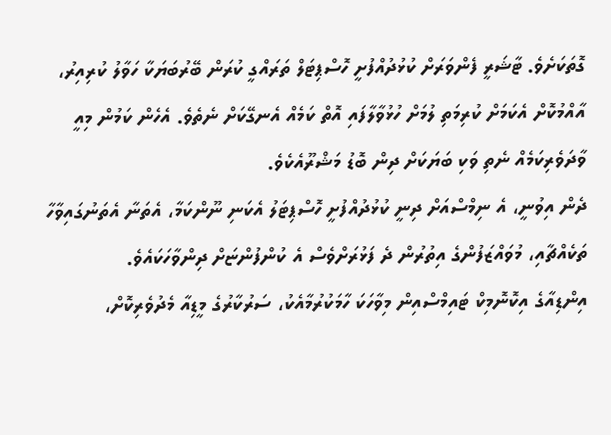ގޮތަކަށެވެ. ޓާޝަރީ ފެންވަރަށް ކުޅުދުއްފުށީ ހޮސްޕިޓަލް ތަރައްގީ ކުރަން ބޭރުބަޔަކާ ހަވާލު ކުރިއިރު، އާއްމުކޮށް އެކަމަށް ކުރިމަތި ލުމަށް ހުޅުވާލާފައި އޮތް ކަމެއް އެނގޭކަށް ނެތެވެ. އެހެން ކަމުން މިއީ ވާދަވެރިކަމެއް ނެތި ވަކި ބަޔަކަށް ދިން ބޮޑު މަޝްރޫއެކެވެ.
ދެން އިވުނީ، އެ ނިމްސްއަށް ދިނީ ކުޅުދުއްފުށީ ހޮސްޕިޓަލު އެކަނި ނޫންކަމާ، އެތަނާ އެތަނުގައިވާހާ ތަކެއްޗާއި، މުވައްޒަފުންގެ އިތުރުން ދެ ފަޅުރަށްވެސް އެ ކުންފުންޏަށް ދިންވާހަކައެވެ.
އިންޑިއާގެ އިކޮނޮމިކް ޓައިމްސްއިން މިވާހަކަ ހާމަކުރުމާއެކު، ސަރުކާރުގެ މީޑިއާ މެދުވެރިކޮށް،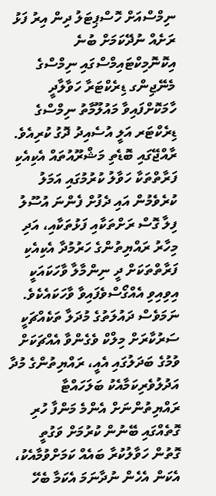ނިމްސްއަށް ހޮސްޕިޓަލު ދިން އިރު ފަޅު ރަށެއް ނުދޭކަމަށް ބުނެ އިކޮނޮމިކްޓައިމްސްގައި ނިމްސްގެ މެނޭޖިންގ ޑިރެކްޓަރާ ހަވާލާދީ ހާމަކޮށްފައިވާ މައުލޫމާތު ނިމްސްގެ ޑިރެކްޓަރ އަލީ އުސެއިދު ދޮގު ކުރިއެވެ.
ރާއްޖޭގައި ބޮޑެތި މަޝްރޫއުތައް އެކިއެކި ފަރާތްތަކާ ހަވާލު ކުރުމުގައި އަމަލު ކުރެވެމުން އައި ދެފުށް ފެންނަ އުސޫލު ފިލާ ގޮސް ރަށްތަކާއި ފަޅުތަކާއި، އަދި މިހާރު ރައްޔިތުންގެ ހަރުމުދާ އެކިއެކި ފަރާތްތަކަށް ދީ ނިންމާލާ ވާހަކައަކީ އިވިއިވި އެއްގޯސްވެފައިވާ ވާހަކައެކެވެ. ނަމަވެސް ދައުލަތުގެ މުދަލާ ތަކެއްޗަކީ ސަރުކާރަށް މިލްކް ވެގެންވާ އެއްޗަކަށް ވުމުގެ ބަދަލުގައި އެއީ، ރައްޔިތުންގެ މުދާ އަދުލުވެރިކަމާއެކު ބަލަހައްޓާ ރައްޔިތުންނަށް އެންމެ މަންފާ ހުރި ގޮތެއްގައި ބޭނުން ކުރުމަށް ވަގުތީ ގޮތުން ހަވާލުކުރާ ބައެއް ކަމަށްވުމާއެކު، އެކަން އެހެން ނުދާނަމަ އެކަމާ ބެހޭ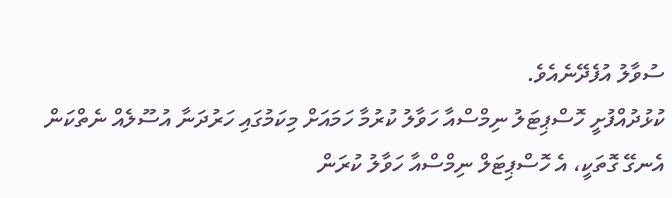ސުވާލު އުފެދޭނެއެވެ.
ކުޅުދުއްފުށީ ހޮސްޕިޓަލު ނިމްސްއާ ހަވާލު ކުރުމާ ހަމައަށް މިކަމުގައި ހަރުދަނާ އުސޫލެއް ނެތްކަން އެނގޭ ގޮތަކީ، އެ ހޮސްޕިޓަލް ނިމްސްއާ ހަވާލު ކުރަން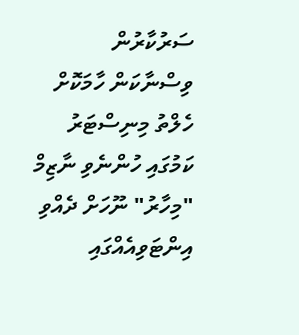ސަރުކާރުން ވިސްނާކަން ހާމަކޮށް ހެލްތު މިނިސްޓަރު ކަމުގައި ހުންނެވި ނާޒިމް "މިހާރު" ނޫހަށް ދެއްވި އިންޓަވިއެއްގައި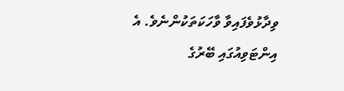ވިދާޅުވެފައިވާ ވާހަކަތަކުންނެވެ. އެ އިންޓަވިއުގައި ބޭރުގެ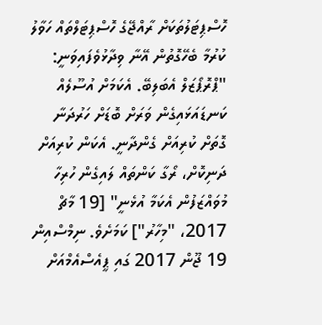ހޮސްޕިޓަލުތަކަށް ރާއްޖޭގެ ހޮސްޕިޓަލްތައް ހަވާލު ކުރުމާ ބެހޭގޮތުން އޭނާ ވިދާޅުވެފައިވަނީ:
"ޕްރޮޕޯޒަލް އެބަލިބޭ. އެކަމަށް އުސޫލެއް ކަނޑައަޅައިގެން ވަރަށް ބޮޑަށް ހަރުދަނާ ގޮތަށް ކުރިއަށް ގެންދާނީ. އެކަން ކުރިއަށް ދަނިކޮށް، ރޯގާ ކަންތައް ލައިގެން ހުރިހާ މުވައްޒަފުން އެކަމާ އުޅެނީ" [19 މާޗް 2017، "މިހާރު"] ކަމަށެވެ. ނިމްސްއިން 19 ޖޫން 2017 ގައި ޕީއެސްއެމްއަށް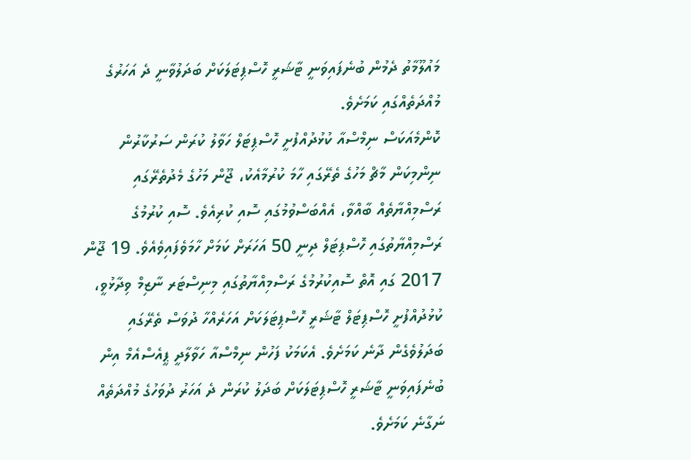މައުލޫމާތު ދެމުން ބުނެފައިވަނީ ޓާޝަރީ ހޮސްޕިޓަލަކަށް ބަދަލުވާނީ ދެ އަހަރުގެ މުއްދަތެއްގައި ކަމަށެވެ.
ކޮންމެއަކަސް ނިމްސްއާ ކުޅުދުއްފުށީ ހޮސްޕިޓަލް ހަވާލު ކުރަން ސަރުކާރުން ނިންމިކަން މާޗް މަހުގެ ތެރޭގައި ހާމަ ކުރުމާއެކު، ޖޫން މަހުގެ މެދުތެރޭގައި ރަސްމިއްޔާތެއް ބާއްވާ، އެއްބަސްވުމުގައި ސޮއި ކުރިއެވެ. ސޮއި ކުރުމުގެ ރަސްމިއްޔާތުގައި ހޮސްޕިޓަލް ދިނީ 50 އަހަރަށް ކަމަށް ހާމަވެފައިވެއެވެ. 19 ޖޫން 2017 ގައި އޮތް ސޮއިކުރުމުގެ ރަސްމިއްޔާތުގައި މިނިސްޓަރ ނާޒިމް ވިދާޅުވީ، ކުޅުދުއްފުށީ ހޮސްޕިޓަލް ޓާޝަރީ ހޮސްޕިޓަލަކަށް އަހަރެއްހާ ދުވަސް ތެރޭގައި ބަދަލުވެގެން ދާނެ ކަމަށެވެ. އެކަމަކު ފަހުން ނިމްސްއާ ހަވާލާދީ ޕީއެސްއެމް އިން ބުނެފައިވަނީ ޓާޝަރީ ހޮސްޕިޓަލަކަށް ބަދަލު ކުރަން ދެ އަހަރު ދުވަހުގެ މުއްދަތެއް ނަގާނެ ކަމަށެވެ.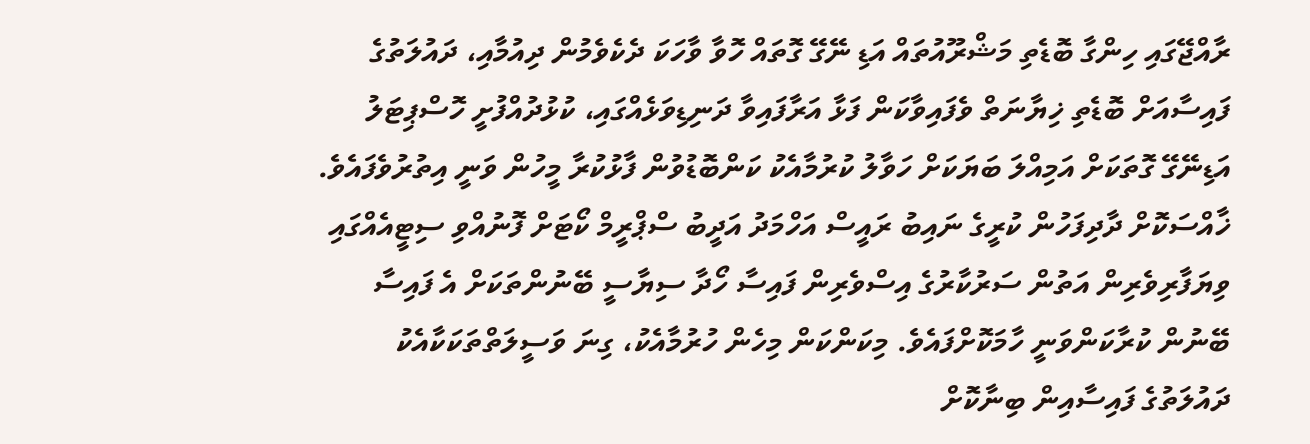ރާއްޖޭގައި ހިންގާ ބޮޑެތި މަޝްރޫއުތައް އަޑި ނޭގޭ ގޮތައް ހޮވާ ވާހަކަ ދެކެވެމުން ދިއުމާއި، ދައުލަތުގެ ފައިސާއަށް ބޮޑެތި ޚިޔާނަތް ވެފައިވާކަން ފަޅާ އަރާފައިވާ ދަނިޑިވަޅެއްގައި، ކުޅުދުއްފުށީ ހޮސްޕިޓަލު އަޑިނޭގޭ ގޮތަކަށް އަމިއްލަ ބަޔަކަށް ހަވާލު ކުރުމާއެކު ކަންބޮޑުވުން ފާޅުކުރާ މީހުން ވަނީ އިތުރުވެފައެވެ. ޚާއްސަކޮށް ދާދިފަހުން ކުރީގެ ނައިބު ރައީސް އަހްމަދު އަދީބު ސްޕްރީމް ކޯޓަށް ފޮނުއްވި ސިޓީއެއްގައި ވިޔަފާރިވެރިން އަތުން ސަރުކާރުގެ އިސްވެރިން ފައިސާ ހޯދާ ސިޔާސީ ބޭނުންތަކަށް އެ ފައިސާ ބޭނުން ކުރާކަންވަނީ ހާމަކޮށްފައެވެ. މިކަންކަން މިހެން ހުރުމާއެކު، ގިނަ ވަސީލަތްތަކަކާއެކު ދައުލަތުގެ ފައިސާއިން ބިނާކޮށް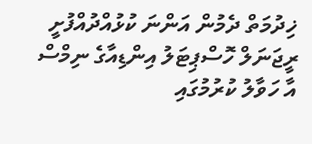ޚިދުމަތް ދެމުން އަންނަ ކުޅުއްދުއްފުށީ ރީޖަނަލް ހޮސްޕިޓަލު އިންޑިއާގެ ނިމްސް އާ ހަވާލު ކުރުމުގައި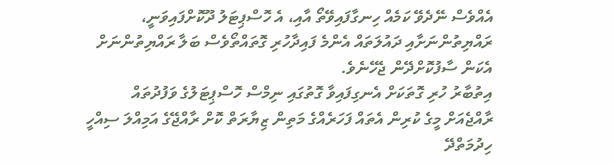އެއްވެސް ނޭދެވޭ ކަމެއް ހިނގާފައިވޭތޯ އާއި، އެ ހޮސްޕިޓަލު ދޫކޮށްފައިވަނީ، ރައްޔިތުންނަށާއި ދައުލަތައް އެންމެ ފައިދާހުރި ގޮތައްތޯވެސް ބަލާ ރައްޔިތުންނަށް އެކަން ސާފުކޮށްދޭން ޖެހޭނެވެ.
އިތުބާރު ހުރި ގޮތަކަށް އެނގިފައިވާ ގޮތުގައި ނިމްސް ހޮސްޕިޓަލުގެ ވަފުދުތައް ރާއްޖެއަށް މީގެ ކުރިން އެތައް ފަހަރެއްގެ މަތިން ޒިޔާރަތް ކޮށް ރާއްޖޭގެ އަމިއްލަ ސިއްހީ ހިދުމަތްދޭ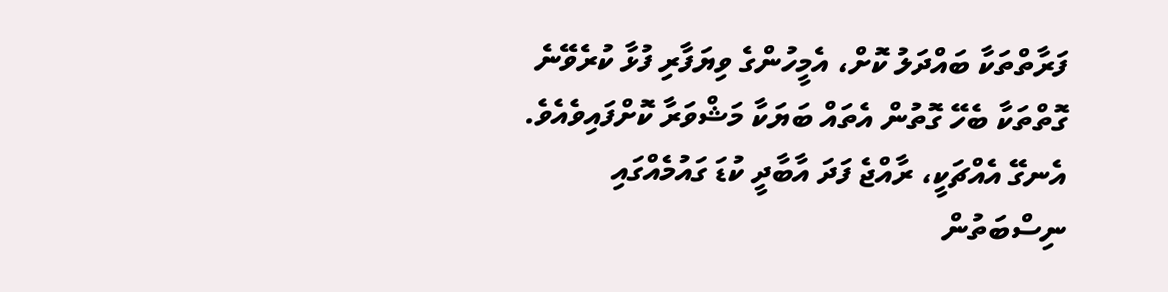ފަރާތްތަކާ ބައްދަލު ކޮށް، އެމީހުންގެ ވިޔަފާރި ފުޅާ ކުރެވޭނެ ގޮތްތަކާ ބެހޭ ގޮތުން އެތައް ބަޔަކާ މަޝްވަރާ ކޮށްފައިވެއެވެ. އެނގޭ އެއްޗަކީ، ރާއްޖެ ފަދަ އާބާދީ ކުޑަ ގައުމެއްގައި ނިސްބަތުން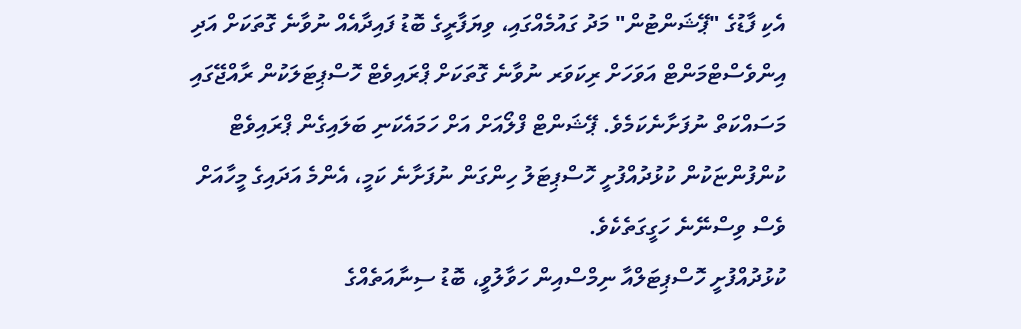އެކި ފާޑުގެ "ޕޭޝަންޓުން" މަދު ގައުމެއްގައި، ވިޔަފާރީގެ ބޮޑު ފައިދާއެއް ނުވާނެ ގޮތަކަށް އަދި އިންވެސްޓްމަންޓް އަވަހަށް ރިކަވަރ ނުވާނެ ގޮތަކަށް ޕްރައިވެޓް ހޮސްޕިޓަލަކުން ރާއްޖޭގައި މަސައްކަތް ނުފަށާނެކަމެވެ. ޕޭޝަންޓް ފްލޯއަށް އަށް ހަމައެކަނި ބަލައިގެން ޕްރައިވެޓް ކުންފުންޏަކުން ކުޅުދުއްފުށީ ހޮސްޕިޓަލު ހިންގަން ނުފަށާނެ ކަމީ، އެންމެ އަދައިގެ މީހާއަށް ވެސް ވިސްނޭނެ ހަގީގަތެކެވެ.
ކުޅުދުއްފުށީ ހޮސްޕިޓަލްއާ ނިމްސްއިން ހަވާލުވީ، ބޮޑު ސިނާއަތެއްގެ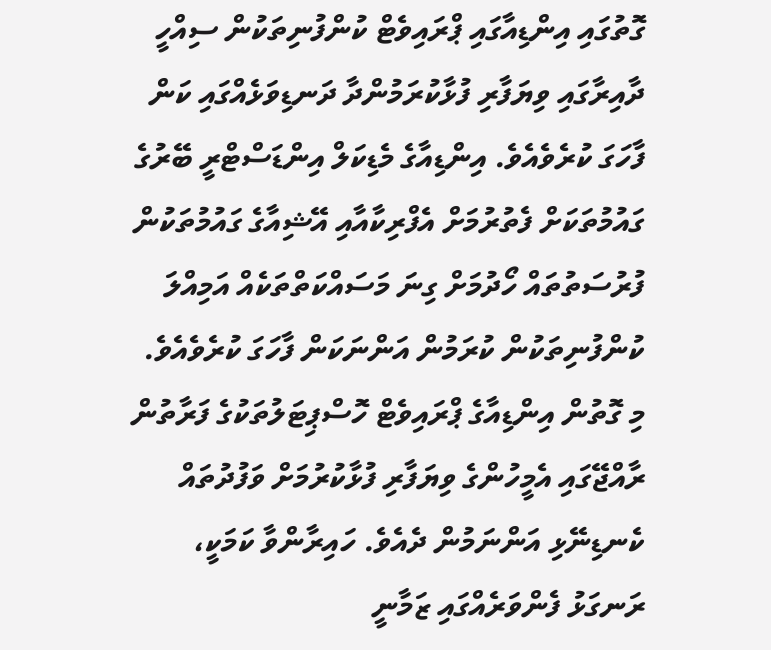ގޮތުގައި އިންޑިއާގައި ޕްރައިވެޓް ކުންފުނިތަކުން ސިއްހީ ދާއިރާގައި ވިޔަފާރި ފުޅާކުރަމުންދާ ދަނޑިވަޅެއްގައި ކަން ފާހަގަ ކުރެވެއެވެ. އިންޑިއާގެ މެޑިކަލް އިންޑަސްޓްރީ ބޭރުގެ ގައުމުތަކަށް ފެތުރުމަށް އެފްރިކާއާއި އޭޝިއާގެ ގައުމުތަކުން ފުރުސަތުތައް ހޯދުމަށް ގިނަ މަސައްކަތްތަކެއް އަމިއްލަ ކުންފުނިތަކުން ކުރަމުން އަންނަކަން ފާހަގަ ކުރެވެއެވެ. މި ގޮތުން އިންޑިއާގެ ޕްރައިވެޓް ހޮސްޕިޓަލުތަކުގެ ފަރާތުން ރާއްޖޭގައި އެމީހުންގެ ވިޔަފާރި ފުޅާކުރުމަށް ވަފުދުތައް ކެނޑިނޭޅި އަންނަމުން ދެއެވެ. ހައިރާންވާ ކަމަކީ، ރަނގަޅު ފެންވަރެއްގައި ޒަމާނީ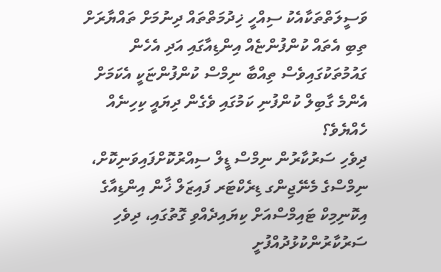ވަސީލަތްތަކާއެކު ސިއްހީ ޚިދުމަތްތައް ދިނުމަށް ތައްޔާރަށް ތިބި އެތައް ކުންފުންޏެއް އިންޑިއާގައި އަދި އެހެން ގައުމުތަކުގައިވެސް ތިއްބާ ނިމްސް ކުންފުންޏަކީ އެކަމަށް އެންމެ ގާބިލް ކުންފުނި ކަމުގައި ވެގެން ދިޔައީ ކިހިނެއް ހެއްޔެވެ؟
ދިވެހި ސަރުކާރުން ނިމްސް ޑީލް ސިއްރުކޮށްފައިވަނިކޮށް، ނިމްސްގެ މެނޭޖިންގ ޑިރެކްޓަރ ފައިޒަލް ޚާން އިންޑިއާގެ އިކޮނިމިކް ޓައިމްސްއަށް ކިޔައިދެއްވި ގޮތުގައި، ދިވެހި ސަރުކާރުންކުޅުދުއްފުށީ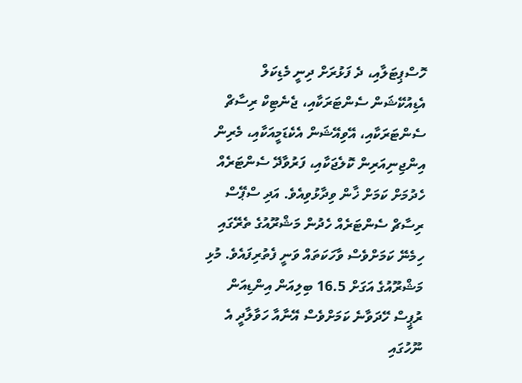ހޮސްޕިޓަލާއި، ދެ ފަޅުރަށް ދިނީ މެޑިކަލް އެޑިއުކޭޝަން ސެންޓަރަކާއި، ޖެނެޓިކް ރިސާޗް ސެންޓަރަކާއި، އޭވިއޭޝަން އެކެޑަމީއަކާއި، މެރިން އިންޖިނިއަރިން ކޮލެޖަކާއި، ފަރުވާދޭ ސެންޓަރެއް ހެދުމަށް ކަމަށް ޚާން ވިދާޅުވިއެވެ. އަދި ސްޕޭސް ރިސާޗް ސެންޓަރެއް ހެދުން މަޝްރޫއުގެ ތެރޭގައި ހިމެނޭ ކަމަށްވެސް ވާހަކަތައް ވަނީ ފެތުރިފައެވެ. މުޅި މަޝްރޫއުގެ އަގަށް 16.5 ބިލިއަން އިންޑިއަން ރުޕީސް ހޭދަވާނެ ކަމަށްވެސް އޭނާއާ ހަވާލާދީ އެ ނޫހުގައި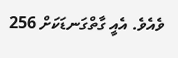ވެއެވެ. އެއީ ގާތްގަނޑަކަށް 256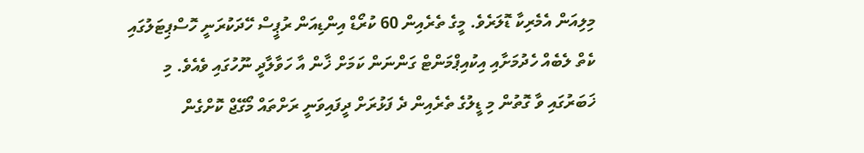މިލިއަން އެމެރިކާ ޑޮލަރެވެ. މީގެ ތެރެއިން 60 ކުރޯޑް އިންޑިއަން ރުޕީސް ހޭދަކުރަނީ ހޮސްޕިޓަލުގައި ކެތް ލެބެއް ހެދުމަށާއި އިކުއިޕްމަންޓް ގަންނަން ކަމަށް ޚާން އާ ހަވާލާދީ ނޫހުގައި ވެއެވެ. މި ޚަބަރުގައި ވާ ގޮތުން މި ޑީލުގެ ތެރެއިން ދެ ފަޅުރަށް ދީފައިވަނީ ރަށްތައް މޯގޭޖް ކޮށްގެން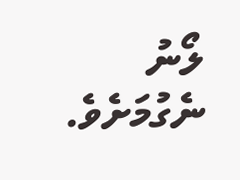ލޯނު ނެގުމަށެވެ.